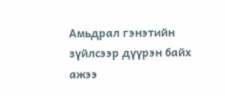Амьдрал гэнэтийн зүйлсээр дүүрэн байх ажээ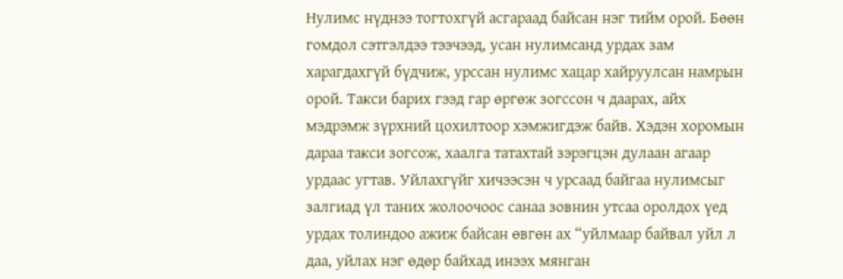Нулимс нүднээ тогтохгүй асгараад байсан нэг тийм орой. Бөөн гомдол сэтгэлдээ тээчээд, усан нулимсанд урдах зам харагдахгүй бүдчиж, урссан нулимс хацар хайруулсан намрын орой. Такси барих гээд гар өргөж зогссон ч даарах, айх мэдрэмж зүрхний цохилтоор хэмжигдэж байв. Хэдэн хоромын дараа такси зогсож, хаалга татахтай зэрэгцэн дулаан агаар урдаас угтав. Уйлахгүйг хичээсэн ч урсаад байгаа нулимсыг залгиад үл таних жолоочоос санаа зовнин утсаа оролдох үед урдах толиндоо ажиж байсан өвгөн ах “уйлмаар байвал уйл л даа, уйлах нэг өдөр байхад инээх мянган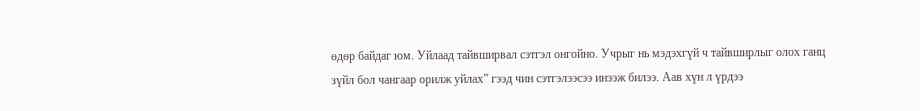өдөр байдаг юм. Уйлаад тайвширвал сэтгэл онгойно. Учрыг нь мэдэхгүй ч тайвширлыг олох ганц зүйл бол чангаар орилж уйлах” гээд чин сэтгэлээсээ инээж билээ. Аав хүн л үрдээ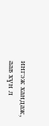ингэж хандаж, аав хүн л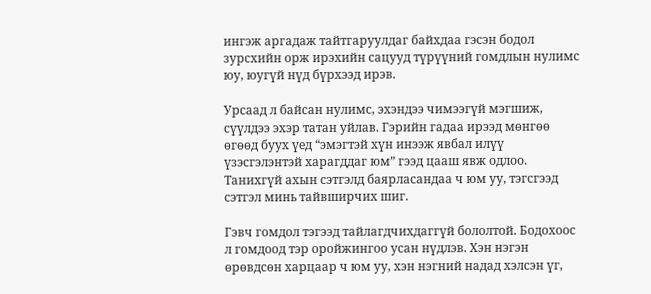ингэж аргадаж тайтгаруулдаг байхдаа гэсэн бодол зурсхийн орж ирэхийн сацууд түрүүний гомдлын нулимс юу, юугүй нүд бүрхээд ирэв.

Урсаад л байсан нулимс, эхэндээ чимээгүй мэгшиж, сүүлдээ эхэр татан уйлав. Гэрийн гадаа ирээд мөнгөө өгөөд буух үед “эмэгтэй хүн инээж явбал илүү үзэсгэлэнтэй харагддаг юм” гээд цааш явж одлоо. Танихгүй ахын сэтгэлд баярласандаа ч юм уу, тэгсгээд сэтгэл минь тайвширчих шиг.

Гэвч гомдол тэгээд тайлагдчихдаггүй бололтой. Бодохоос л гомдоод тэр оройжингоо усан нүдлэв. Хэн нэгэн өрөвдсөн харцаар ч юм уу, хэн нэгний надад хэлсэн үг,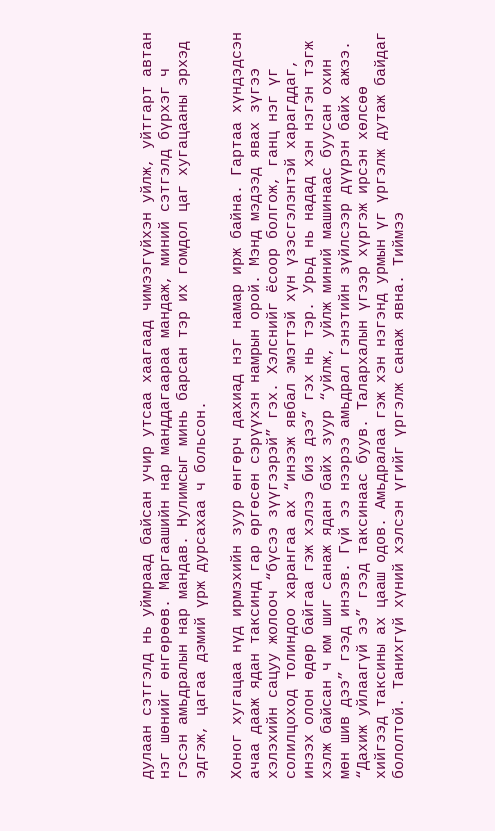дулаан сэтгэлд нь уймраад байсан учир утсаа хаагаад чимээгүйхэн уйлж, уйтгарт автан нэг шөнийг өнгөрөөв. Маргаашийн нар манддагаараа мандаж, миний сэтгэлд бүрхэг ч гэсэн амьдралын нар мандав. Нулимсыг минь барсан тэр их гомдол цаг хугацааны эрхэд эдгэж, цагаа дэмий үрж дурсахаа ч больсон.

Хоног хугацаа нүд ирмэхийн зуур өнгөрч дахиад нэг намар ирж байна. Гартаа хүндэдсэн ачаа дааж ядан таксинд гар өргөсөн сэрүүхэн намрын орой. Мэнд мэдээд явах зүгээ хэлэхийн сацуу жолооч “бүсээ зүүгээрэй” гэх. Хэлснийг ёсоор болгож, ганц нэг үг солилцоход толиндоо харангаа ах “инээж явбал эмэгтэй хүн үзэсгэлэнтэй харагддаг, инээх олон өдөр байгаа гэж хэлээ биз дээ” гэх нь тэр. Урьд нь надад хэн нэгэн тэгж хэлж байсан ч юм шиг санаж ядан байх зуур “уйлж, уйлж миний машинаас буусан охин мөн шив дээ” гээд инээв. Гүй ээ нээрээ амьдрал гэнэтийн зүйлсээр дүүрэн байх ажээ. “Дахиж уйлаагүй ээ” гээд таксинаас буув. Талархалын үгээр хүргэж ирсэн хөлсөө хийгээд таксины ах цааш одов. Амьдралаа гэж хэн нэгэнд урмын үг үргэлж дутаж байдаг бололтой. Танихгүй хүний хэлсэн үгийг үргэлж санаж явна. Тиймээ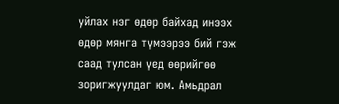уйлах нэг өдөр байхад инээх өдөр мянга түмээрээ бий гэж саад тулсан үед өөрийгөө зоригжуулдаг юм. Амьдрал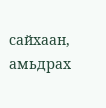сайхаан, амьдрах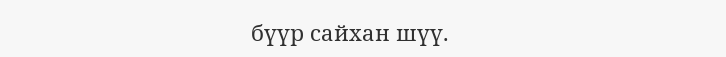бүүр сайхан шүү.